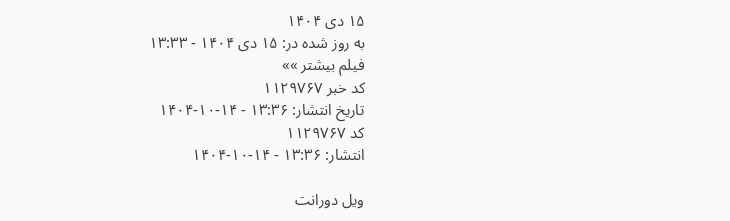۱۵ دی ۱۴۰۴
به روز شده در: ۱۵ دی ۱۴۰۴ - ۱۳:۳۳
فیلم بیشتر »»
کد خبر ۱۱۲۹۷۶۷
تاریخ انتشار: ۱۳:۳۶ - ۱۴-۱۰-۱۴۰۴
کد ۱۱۲۹۷۶۷
انتشار: ۱۳:۳۶ - ۱۴-۱۰-۱۴۰۴

ویل دورانت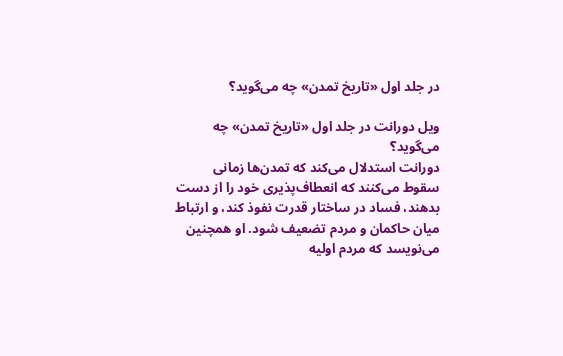در جلد اول «تاریخ تمدن» چه می‌گوید؟

ویل دورانت در جلد اول «تاریخ تمدن» چه می‌گوید؟
دورانت استدلال می‌کند که تمدن‌ها زمانی سقوط می‌کنند که انعطاف‌پذیری خود را از دست بدهند، فساد در ساختار قدرت نفوذ کند، و ارتباط میان حاکمان و مردم تضعیف شود. او همچنین می‌نویسد که مردم اولیه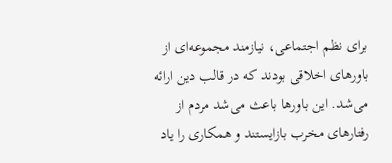برای نظم اجتماعی، نیازمند مجموعه‌ای از باورهای اخلاقی بودند که در قالب دین ارائه می‌شد. این باورها باعث می‌شد مردم از رفتارهای مخرب بازایستند و همکاری را یاد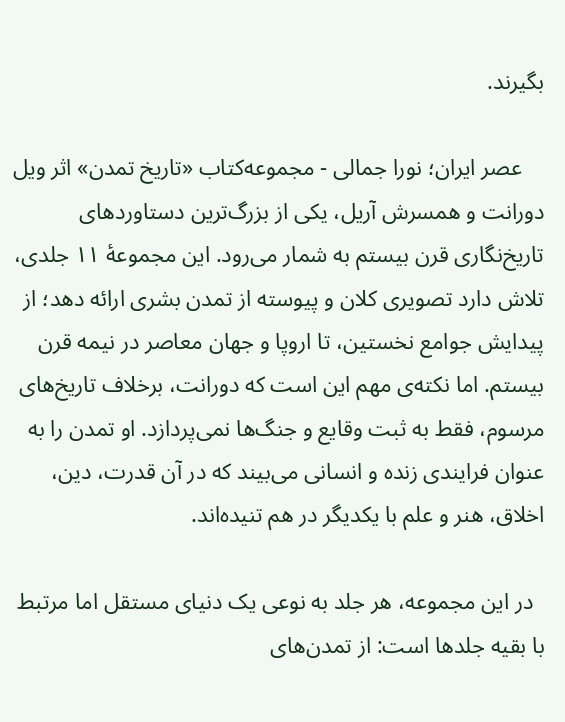بگیرند.

    عصر ایران؛ نورا جمالی - مجموعه‌‌کتاب «تاریخ تمدن» اثر ویل دورانت و همسرش آریل، یکی از بزرگ‌ترین دستاوردهای تاریخ‌نگاری قرن بیستم به شمار می‌رود. این مجموعۀ ۱۱ جلدی، تلاش دارد تصویری کلان و پیوسته از تمدن بشری ارائه دهد؛ از پیدایش جوامع نخستین، تا اروپا و جهان معاصر در نیمه‌ قرن بیستم. اما نکته‌ی مهم این است که دورانت، برخلاف تاریخ‌های مرسوم، فقط به ثبت وقایع و جنگ‌ها نمی‌پردازد. او تمدن را به عنوان فرایندی زنده و انسانی می‌بیند که در آن قدرت، دین، اخلاق، هنر و علم با یکدیگر در هم تنیده‌اند.

  در این مجموعه، هر جلد به نوعی یک دنیای مستقل اما مرتبط با بقیه‌ جلدها است: از تمدن‌های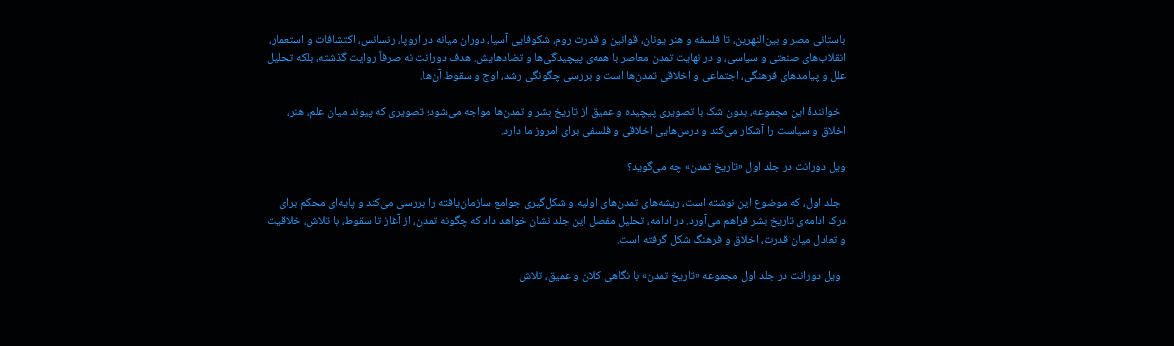باستانی مصر و بین‌النهرین، تا فلسفه و هنر یونان، قوانین و قدرت روم، شکوفایی آسیا، دوران میانه در اروپا، رنسانس، اکتشافات و استعمار، انقلاب‌های صنعتی و سیاسی، و در نهایت تمدن معاصر با همه‌ی پیچیدگی‌ها و تضادهایش. هدف دورانت نه صرفاً روایت گذشته، بلکه تحلیل علل و پیامدهای فرهنگی، اجتماعی و اخلاقی تمدن‌ها است و بررسی چگونگی رشد، اوج و سقوط آن‌ها.

  خوانندۀ این مجموعه، بدون شک با تصویری پیچیده و عمیق از تاریخ بشر و تمدن‌ها مواجه می‌شود؛ تصویری که پیوند میان علم، هنر، اخلاق و سیاست را آشکار می‌کند و درس‌هایی اخلاقی و فلسفی برای امروز ما دارد.

ویل دورانت در جلد اول «تاریخ تمدن» چه می‌گوید؟

  جلد اول، که موضوع این نوشته است، ریشه‌های تمدن‌های اولیه و شکل‌گیری جوامع سازمان‌یافته را بررسی می‌کند و پایه‌ای محکم برای درک ادامه‌ی تاریخ بشر فراهم می‌آورد. در ادامه، تحلیل مفصل این جلد نشان خواهد داد که چگونه تمدن، از آغاز تا سقوط، با تلاش، خلاقیت و تعادل میان قدرت، اخلاق و فرهنگ شکل گرفته است.

  ویل دورانت در جلد اول مجموعه «تاریخ تمدن» با نگاهی کلان و عمیق، تلاش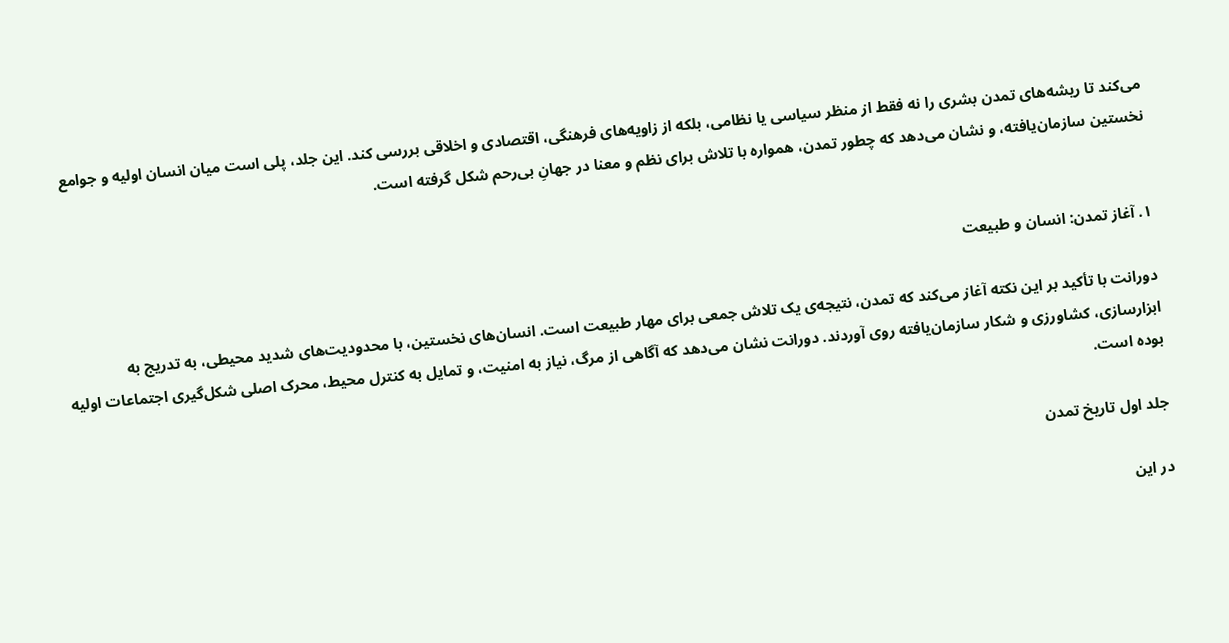می‌کند تا ریشه‌های تمدن بشری را نه فقط از منظر سیاسی یا نظامی، بلکه از زاویه‌های فرهنگی، اقتصادی و اخلاقی بررسی کند. این جلد، پلی است میان انسان اولیه و جوامع نخستین سازمان‌یافته، و نشان می‌دهد که چطور تمدن، همواره با تلاش برای نظم و معنا در جهانِ بی‌رحم شکل گرفته است.


۱. آغاز تمدن: انسان و طبیعت

دورانت با تأکید بر این نکته آغاز می‌کند که تمدن، نتیجه‌ی یک تلاش جمعی برای مهار طبیعت است. انسان‌های نخستین، با محدودیت‌های شدید محیطی، به تدریج به ابزارسازی، کشاورزی و شکار سازمان‌یافته روی آوردند. دورانت نشان می‌دهد که آگاهی از مرگ، نیاز به امنیت، و تمایل به کنترل محیط، محرک اصلی شکل‌گیری اجتماعات اولیه بوده است.

جلد اول تاریخ تمدن

در این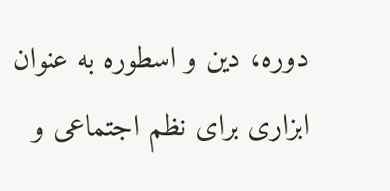دوره، دین و اسطوره به عنوان ابزاری برای نظم اجتماعی و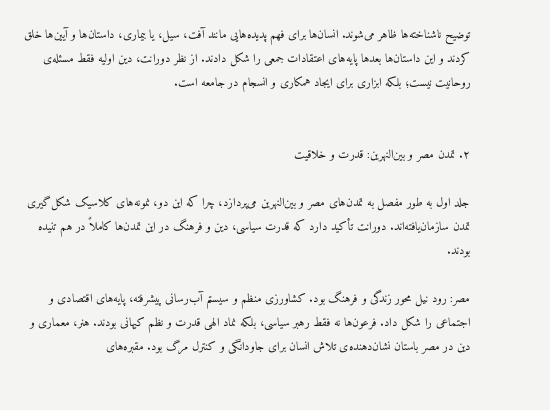توضیح ناشناخته‌ها ظاهر می‌شوند. انسان‌ها برای فهم پدیده‌هایی مانند آفت، سیل، یا بیماری، داستان‌ها و آیین‌ها خلق کردند و این داستان‌ها بعدها پایه‌های اعتقادات جمعی را شکل دادند. از نظر دورانت، دین اولیه فقط مسئله‌ی روحانیت نیست؛ بلکه ابزاری برای ایجاد همکاری و انسجام در جامعه است.


۲. تمدن مصر و بین‌النهرین: قدرت و خلاقیت

جلد اول به طور مفصل به تمدن‌های مصر و بین‌النهرین می‌پردازد، چرا که این دو، نمونه‌های کلاسیک شکل‌گیری تمدن سازمان‌یافته‌اند. دورانت تأکید دارد که قدرت سیاسی، دین و فرهنگ در این تمدن‌ها کاملاً در هم تنیده بودند.

مصر: رود نیل محور زندگی و فرهنگ بود. کشاورزی منظم و سیستم آب‌رسانی پیشرفته، پایه‌های اقتصادی و اجتماعی را شکل داد. فرعون‌ها نه فقط رهبر سیاسی، بلکه نماد الهی قدرت و نظم کیهانی بودند. هنر، معماری و دین در مصر باستان نشان‌دهنده‌ی تلاش انسان برای جاودانگی و کنترل مرگ بود. مقبره‌های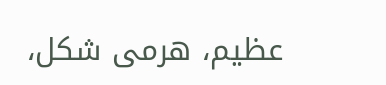عظیم، هرمی شکل،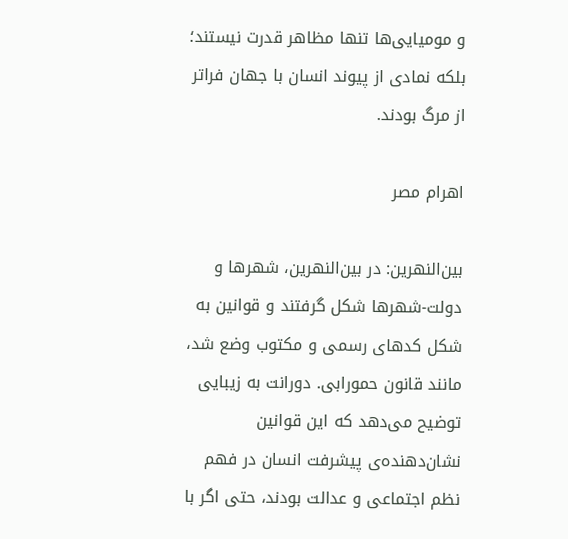و مومیایی‌ها تنها مظاهر قدرت نیستند؛ بلکه نمادی از پیوند انسان با جهان فراتر از مرگ بودند.

اهرام مصر

بین‌النهرین: در بین‌النهرین، شهرها و دولت-شهرها شکل گرفتند و قوانین به شکل کدهای رسمی و مکتوب وضع شد، مانند قانون حمورابی. دورانت به زیبایی توضیح می‌دهد که این قوانین نشان‌دهنده‌ی پیشرفت انسان در فهم نظم اجتماعی و عدالت بودند، حتی اگر با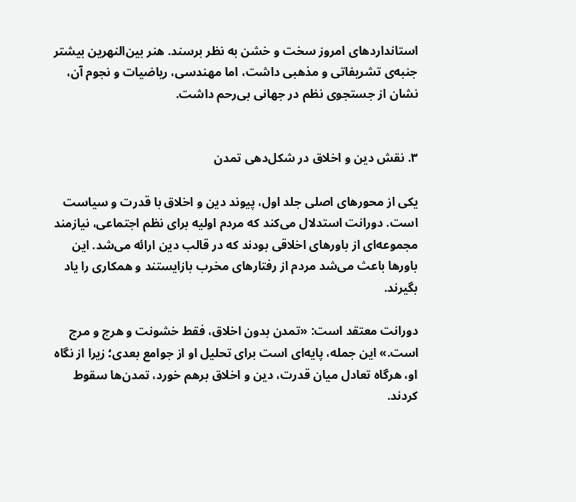استانداردهای امروز سخت و خشن به نظر برسند. هنر بین‌النهرین بیشتر جنبه‌ی تشریفاتی و مذهبی داشت، اما مهندسی، ریاضیات و نجوم آن، نشان از جستجوی نظم در جهانی بی‌رحم داشت.


۳. نقش دین و اخلاق در شکل‌دهی تمدن

یکی از محورهای اصلی جلد اول، پیوند دین و اخلاق با قدرت و سیاست است. دورانت استدلال می‌کند که مردم اولیه برای نظم اجتماعی، نیازمند مجموعه‌ای از باورهای اخلاقی بودند که در قالب دین ارائه می‌شد. این باورها باعث می‌شد مردم از رفتارهای مخرب بازایستند و همکاری را یاد بگیرند.

دورانت معتقد است: «تمدن بدون اخلاق، فقط خشونت و هرج و مرج است.» این جمله، پایه‌ای است برای تحلیل او از جوامع بعدی؛ زیرا از نگاه او، هرگاه تعادل میان قدرت، دین و اخلاق برهم خورد، تمدن‌ها سقوط کردند.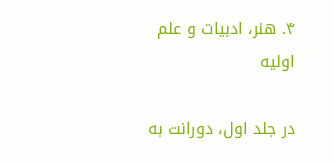۴. هنر، ادبیات و علم اولیه

در جلد اول، دورانت به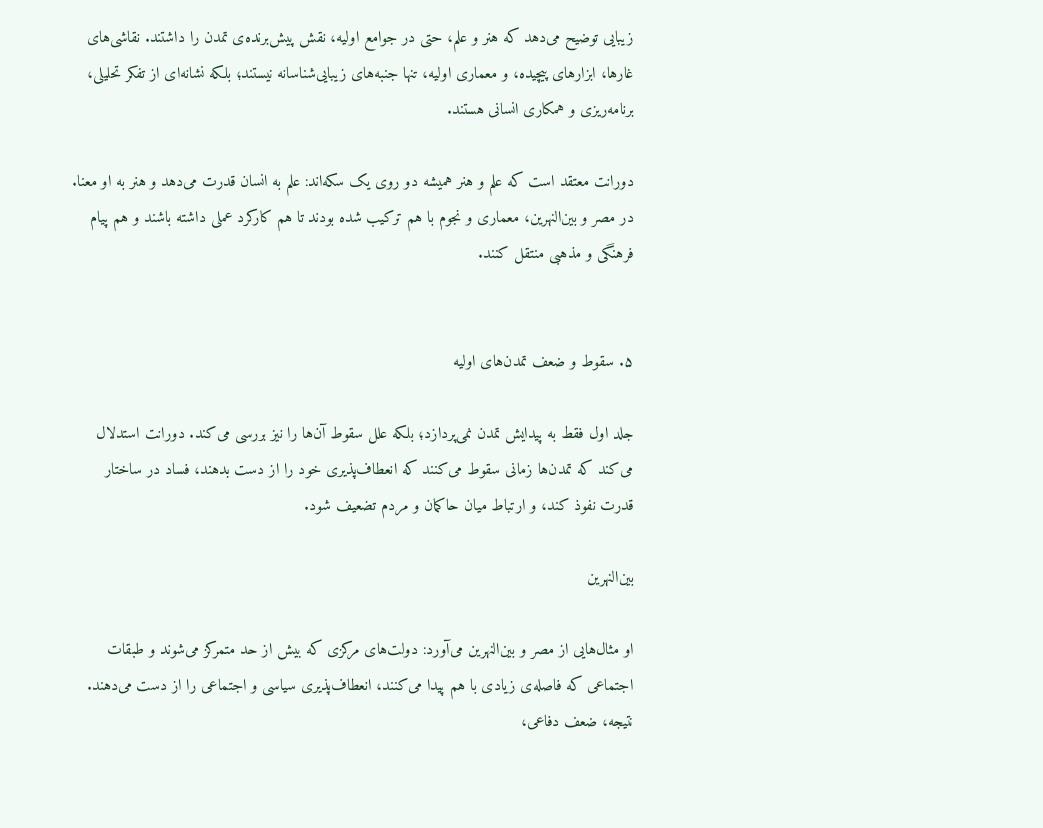زیبایی توضیح می‌دهد که هنر و علم، حتی در جوامع اولیه، نقش پیش‌برنده‌ی تمدن را داشتند. نقاشی‌های غارها، ابزارهای پیچیده، و معماری اولیه، تنها جنبه‌های زیبایی‌شناسانه نیستند؛ بلکه نشانه‌ای از تفکر تحلیلی، برنامه‌ریزی و همکاری انسانی هستند.

دورانت معتقد است که علم و هنر همیشه دو روی یک سکه‌اند: علم به انسان قدرت می‌دهد و هنر به او معنا. در مصر و بین‌النهرین، معماری و نجوم با هم ترکیب شده بودند تا هم کارکرد عملی داشته باشند و هم پیام فرهنگی و مذهبی منتقل کنند.


۵. سقوط و ضعف تمدن‌های اولیه

جلد اول فقط به پیدایش تمدن نمی‌پردازد؛ بلکه علل سقوط آن‌ها را نیز بررسی می‌کند. دورانت استدلال می‌کند که تمدن‌ها زمانی سقوط می‌کنند که انعطاف‌پذیری خود را از دست بدهند، فساد در ساختار قدرت نفوذ کند، و ارتباط میان حاکمان و مردم تضعیف شود.

بین‌النهرین

او مثال‌هایی از مصر و بین‌النهرین می‌آورد: دولت‌های مرکزی که بیش از حد متمرکز می‌شوند و طبقات اجتماعی که فاصله‌ی زیادی با هم پیدا می‌کنند، انعطاف‌پذیری سیاسی و اجتماعی را از دست می‌دهند. نتیجه، ضعف دفاعی،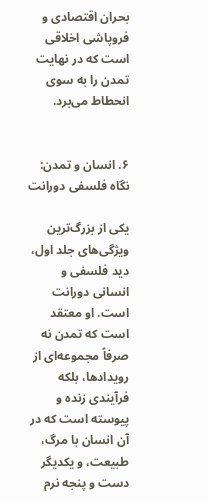بحران اقتصادی و فروپاشی اخلاقی است که در نهایت تمدن را به سوی انحطاط می‌برد.


۶. انسان و تمدن: نگاه فلسفی دورانت

یکی از بزرگ‌ترین ویژگی‌های جلد اول، دید فلسفی و انسانی دورانت است. او معتقد است که تمدن نه صرفاً مجموعه‌ای از رویدادها، بلکه فرآیندی زنده و پیوسته است که در آن انسان با مرگ، طبیعت، و یکدیگر دست و پنجه نرم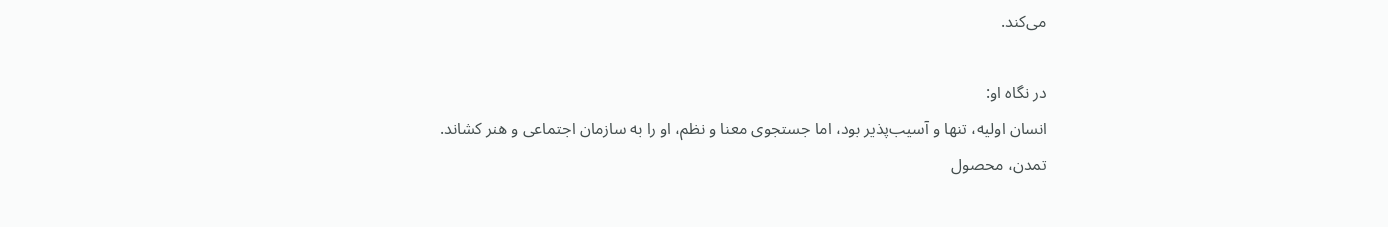می‌کند.

در نگاه او:
انسان اولیه، تنها و آسیب‌پذیر بود، اما جستجوی معنا و نظم، او را به سازمان اجتماعی و هنر کشاند.
تمدن، محصول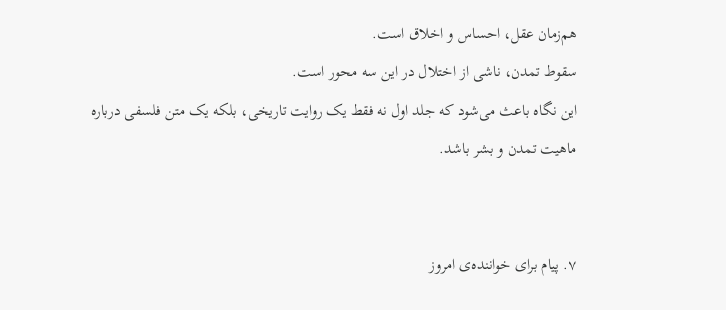هم‌زمان عقل، احساس و اخلاق است.
سقوط تمدن، ناشی از اختلال در این سه محور است.
این نگاه باعث می‌شود که جلد اول نه فقط یک روایت تاریخی، بلکه یک متن فلسفی درباره ماهیت تمدن و بشر باشد.


۷. پیام برای خواننده‌ی امروز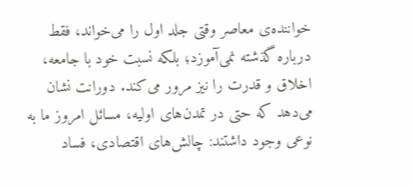خواننده‌ی معاصر وقتی جلد اول را می‌خواند، فقط درباره گذشته نمی‌آموزد؛ بلکه نسبت خود با جامعه، اخلاق و قدرت را نیز مرور می‌کند. دورانت نشان می‌دهد که حتی در تمدن‌های اولیه، مسائل امروز ما به نوعی وجود داشتند: چالش‌های اقتصادی، فساد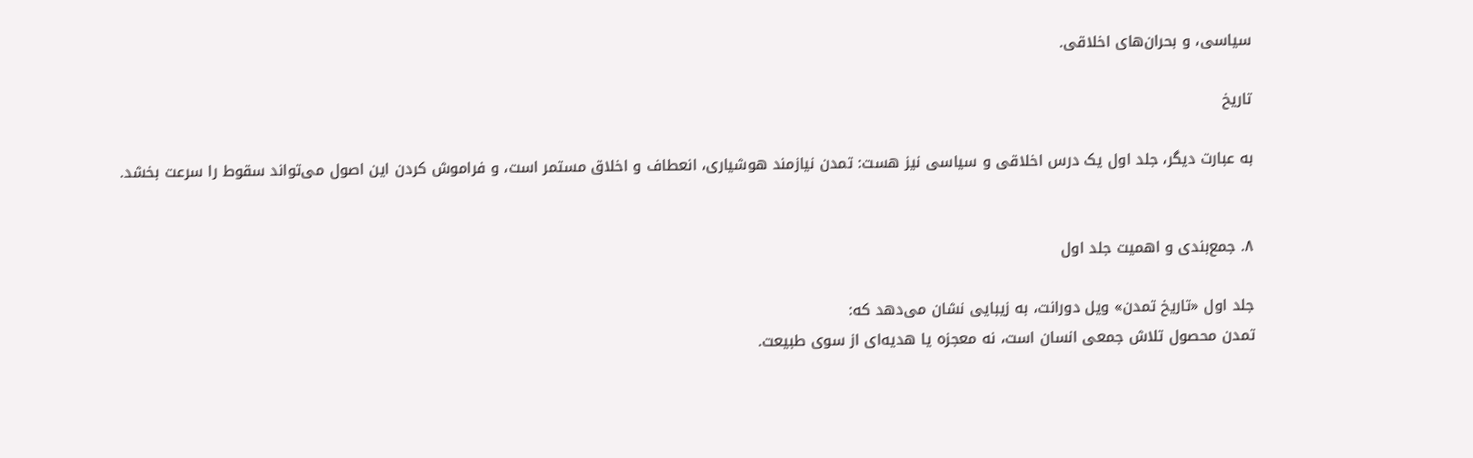سیاسی، و بحران‌های اخلاقی.

تاریخ

به عبارت دیگر، جلد اول یک درس اخلاقی و سیاسی نیز هست: تمدن نیازمند هوشیاری، انعطاف و اخلاق مستمر است، و فراموش کردن این اصول می‌تواند سقوط را سرعت بخشد.


۸. جمع‌بندی و اهمیت جلد اول

جلد اول «تاریخ تمدن» ویل دورانت، به زیبایی نشان می‌دهد که:
تمدن محصول تلاش جمعی انسان است، نه معجزه یا هدیه‌ای از سوی طبیعت.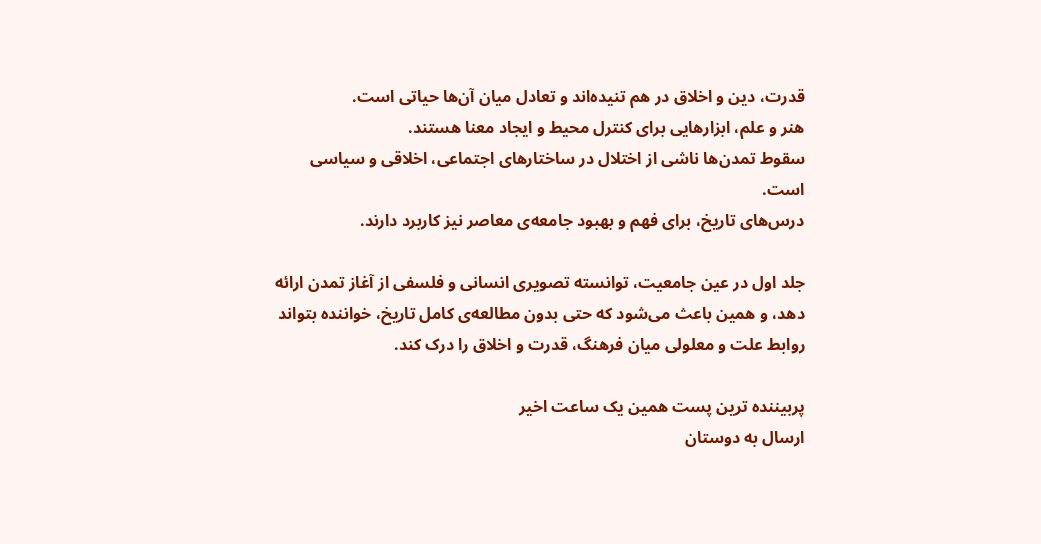قدرت، دین و اخلاق در هم تنیده‌اند و تعادل میان آن‌ها حیاتی است.
هنر و علم، ابزارهایی برای کنترل محیط و ایجاد معنا هستند.
سقوط تمدن‌ها ناشی از اختلال در ساختارهای اجتماعی، اخلاقی و سیاسی است.
درس‌های تاریخ، برای فهم و بهبود جامعه‌ی معاصر نیز کاربرد دارند.

جلد اول در عین جامعیت، توانسته تصویری انسانی و فلسفی از آغاز تمدن ارائه دهد، و همین باعث می‌شود که حتی بدون مطالعه‌ی کامل تاریخ، خواننده بتواند روابط علت و معلولی میان فرهنگ، قدرت و اخلاق را درک کند.

پربیننده ترین پست همین یک ساعت اخیر
ارسال به دوستان